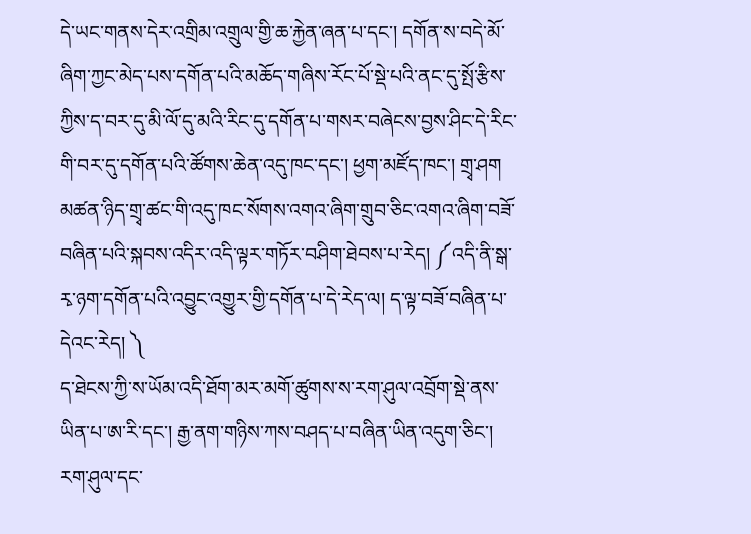དེ་ཡང་གནས་དེར་འགྲིམ་འགྲུལ་གྱི་ཆ་རྐྱེན་ཞན་པ་དང་། དགོན་ས་བདེ་མོ་ཞིག་ཀྱང་མེད་པས་དགོན་པའི་མཆོད་གཞིས་རོང་པོ་སྡེ་པའི་ནང་དུ་སྤོ་རྩིས་ཀྱིས་ད་བར་དུ་མི་ལོ་དུ་མའི་རིང་དུ་དགོན་པ་གསར་བཞེངས་བྱས་ཤིང་དེ་རིང་གི་བར་དུ་དགོན་པའི་ཚོགས་ཆེན་འདུ་ཁང་དང་། ཕྱག་མཛོད་ཁང་། གྲྭ་ཤག མཚན་ཉིད་གྲྭ་ཚང་གི་འདུ་ཁང་སོགས་འགའ་ཞིག་གྲུབ་ཅིང་འགའ་ཞིག་བཟོ་བཞིན་པའི་སྐབས་འདིར་འདི་ལྟར་གཏོར་བཤིག་ཐེབས་པ་རེད། ༼འདི་ནི་སྒ་རྭ་ཉག་དགོན་པའི་འབྱུང་འགྱུར་གྱི་དགོན་པ་དེ་རེད་ལ། ད་ལྟ་བཟོ་བཞིན་པ་དེའང་རེད། ༽
ད་ཐེངས་ཀྱི་ས་ཡོམ་འདི་ཐོག་མར་མགོ་ཚུགས་ས་རག་ཤུལ་འབྲོག་སྡེ་ནས་ཡིན་པ་ཨ་རི་དང་། རྒྱ་ནག་གཉིས་ཀས་བཤད་པ་བཞིན་ཡིན་འདུག་ཅིང་། རག་ཤུལ་དང་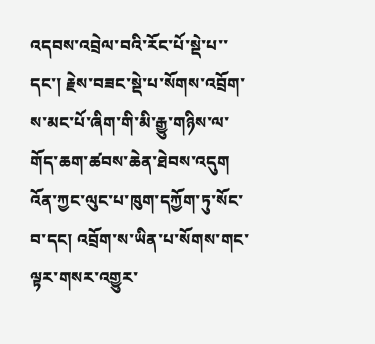འདབས་འབྲེལ་བའི་རོང་པོ་སྡེ་པ་་དང་། རྗེས་བཟང་སྡེ་པ་སོགས་འབྲོག་ས་མང་པོ་ཞིག་གི་མི་རྒྱུ་གཉིས་ལ་གོད་ཆག་ཚབས་ཆེན་ཐེབས་འདུག འོན་ཀྱང་ལུང་པ་ཁུག་དཀྱོག་ཏུ་སོང་བ་དང། འབྲོག་ས་ཡིན་པ་སོགས་གང་ལྟར་གསར་འགྱུར་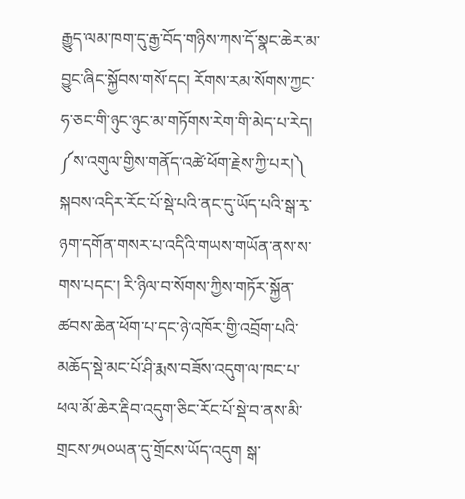རྒྱུད་ལམ་ཁག་དུ་རྒྱ་བོད་གཉིས་ཀས་དོ་སྣང་ཆེར་མ་བྱུང་ཞིང་སྐྱོབས་གསོ་དང། རོགས་རམ་སོགས་ཀྱང་ཧ་ཅང་གི་ཉུང་ཉུང་མ་གཏོགས་རེག་གི་མེད་པ་རེད།
༼ས་འགུལ་གྱིས་གནོད་འཚེ་ཕོག་རྗེས་ཀྱི་པར།༽
སྐབས་འདིར་རོང་པོ་སྡེ་པའི་ནང་དུ་ཡོད་པའི་སྒ་རྭ་ཉག་དགོན་གསར་པ་འདིའི་གཡས་གཡོན་ནས་ས་གས་པདང་། རི་ཉིལ་བ་སོགས་ཀྱིས་གཏོར་སྐྱོན་ཚབས་ཆེན་ཕོག་པ་དང་ཉེ་འཁོར་གྱི་འབྲོག་པའི་མཆོད་སྡེ་མང་པོ་ཤི་རྨས་བཟོས་འདུག་ལ་ཁང་པ་ཕལ་མོ་ཆེར་རྡིབ་འདུག་ཅིང་རོང་པོ་སྡེ་བ་ནས་མི་གྲངས་༡༥༠ཡན་དུ་གྲོངས་ཡོད་འདུག སྒ་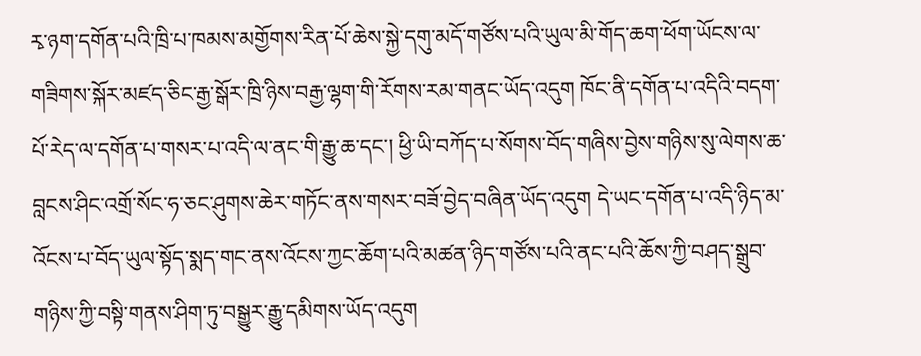རྭ་ཉག་དགོན་པའི་ཁྲི་པ་ཁམས་མགྱོགས་རིན་པོ་ཆེས་སྐྱེ་དགུ་མདོ་གཙོས་པའི་ཡུལ་མི་གོད་ཆག་ཕོག་ཡོངས་ལ་གཟིགས་སྐོར་མཛད་ཅིང་རྒྱ་སྒོར་ཁྲི་ཉིས་བརྒྱ་ལྷག་གི་རོགས་རམ་གནང་ཡོད་འདུག ཁོང་ནི་དགོན་པ་འདིའི་བདག་པོ་རེད་ལ་དགོན་པ་གསར་པ་འདི་ལ་ནང་གི་རྒྱུ་ཆ་དང་། ཕྱི་ཡི་བཀོད་པ་སོགས་བོད་གཞིས་བྱེས་གཉིས་སུ་ལེགས་ཆ་བླངས་ཤིང་འགྲོ་སོང་ཧ་ཅང་ཤུགས་ཆེར་གཏོང་ནས་གསར་བཟོ་བྱེད་བཞིན་ཡོད་འདུག དེ་ཡང་དགོན་པ་འདི་ཉིད་མ་འོངས་པ་བོད་ཡུལ་སྟོད་སྨད་གང་ནས་འོངས་ཀྱང་ཆོག་པའི་མཚན་ཉིད་གཙོས་པའི་ནང་པའི་ཆོས་ཀྱི་བཤད་སྒྲུབ་གཉིས་ཀྱི་བསྟི་གནས་ཤིག་ཏུ་བསྒྱུར་རྒྱུ་དམིགས་ཡོད་འདུག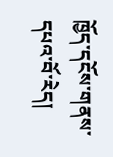ཁྱོད་དངོས་གནས་དཔའ་བོ་རེད།